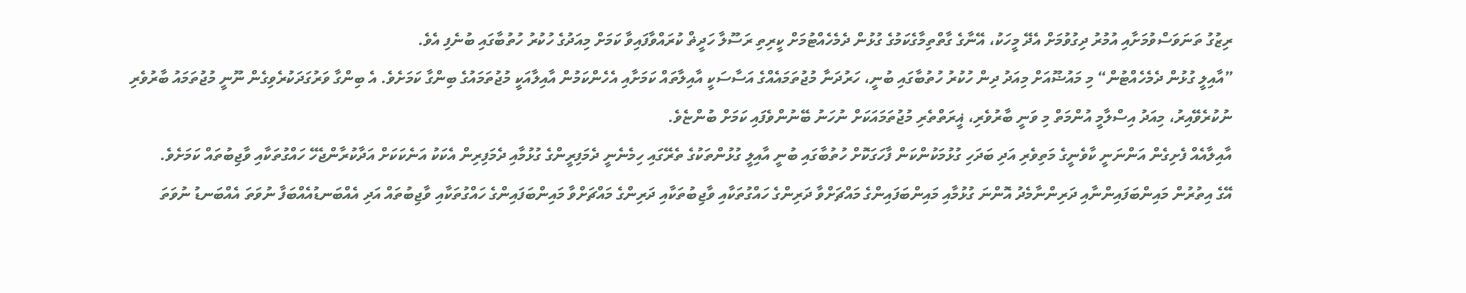ރިޒުގު ތަނަވަސްވުމަށާއި އުމުރު ދިގުވުމަށް އެދޭ މީހަކު، އޭނާގެ ގާތްތިމާގެކަމުގެ ގުޅުން ދެމެހެއްޓުމަށް ކީރިތި ރަސޫލާ ހަދީޡް ކުރައްވާފައިވާ ކަމަށް މިއަދުގެ ހުކުރު ހުތުބާގައި ބުނެފި އެވެ.
”އާއިލީ ގުޅުން ދެމެހެއްޓުން“ މި މައުޟޫއަށް މިއަދު ދިން ހުކުރު ހުތުބާގައި ބުނީ، ހަރުދަނާ މުޖުތަމައެއްގެ އަސާސަކީ އާއިލާތައް ކަމަށާއި އެހެންކަމުން އާއިލާއަކީ މުޖުތަމައުގެ ބިންގާ ކަމަށެވެ. އެ ބިންގާ ވަރުގަދަކުރެވިގެން ނޫނީ މުޖުތަމައު ބާރުވެރި ނުކުރެވޭއިރު، މިއަދު އިސްލާމީ އުންމަތް މި ވަނީ ބާރުވެރި، ޣީރަތްތެރި މުޖުތަމައަކަށް ނުހަނު ބޭނުންވެފައި ކަމަށް ބުންޏެވެ.
އާއިލާއެއް ފެށިގެން އަންނަނީ ކާވެނީގެ މަތިވެރި އަދި ބަދަހި ގުޅުމަކުންކަން ފާހަގަކޮށް ހުތުބާގައި ބުނީ އާއިލީ ގުޅުންތަކުގެ ތެރޭގައި ހިމެނެނީ ދެމަފިރީންގެ ގުޅުމާއި ދެމަފިރިން އެކަކު އަނެކަކަށް އަދާކުރާންޖެހޭ ހައްގުތަކާއި ވާޖިބުތައް ކަމަށެވެ.
އޭގެ އިތުރުން މައިންބަފައިންނާއި ދަރިންނާމެދު އޮންނަ ގުޅުމާއި މައިންބަފައިންގެ މައްޗަށްވާ ދަރިންގެ ހައްގުތަކާއި ވާޖިބުތަކާއި ދަރިންގެ މައްޗަށްވާ މައިންބަފައިންގެ ހައްގުތަކާއި ވާޖިބުތައް އަދި އެއްބަނޑުއެއްބަފާ ނުވަތަ އެއްބަނޑު ނުވަތަ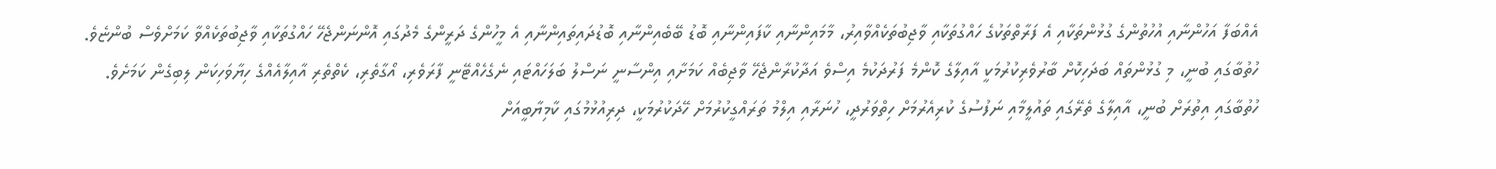އެއްބަފާ އަހުންނާއި އުހުތުންގެ ގުޅުންތަކާއި އެ ފަރާތްތަކުގެ ހައްގުތަކާއި ވާޖިބުތަކެއްވާއިރު، މާމައިންނާއި ކާފައިންނާއި ބޮޑު ބޭބެއިންނާއި ބޮޑުދައިތައިންނާއި އެ މީހުންގެ ދަރީންގެ މެދުގައި އޮންނަންޖެހޭ ހައްގުތަކާއި ވާޖިބުތަކެއްވާ ކަމަށްވެސް ބުންޏެވެ.
ހުތުބާގައި ބުނީ، މި ގުޅުންތައް ބަދަހިކޮށް ބާރުވެރިކުރުމަކީ އާއިލާގެ ކޮންމެ ފަރުދަކުމެ އިސްވެ އަދާކުރާންޖެހޭ ވާޖިބެއް ކަމަށާއި އިންސާނީ ނަސްލު ބަލަހައްޓައި ނެގެހެއްޓޭނީ ފާރަވެރި، އޯގާތެރި، ކެތްތެރި އާއިލާއެއްގެ ހިޔާވަހިކަން ލިބިގެން ކަމަށެވެ.
ހުތުބާގައި އިތުރަށް ބުނީ، އާއިލާގެ ތެރޭގައި ތައުލީމާއި ނަފުސުގެ ކުރިއެރުމަށް ހިތްވަރުދީ، ހުނަރާއި އިލްމު ތަރައްގީކުރުމަށް ހޭދަކުރުމަކީ، ދިރިއުޅުމުގައި ކާމިޔާބީއަށް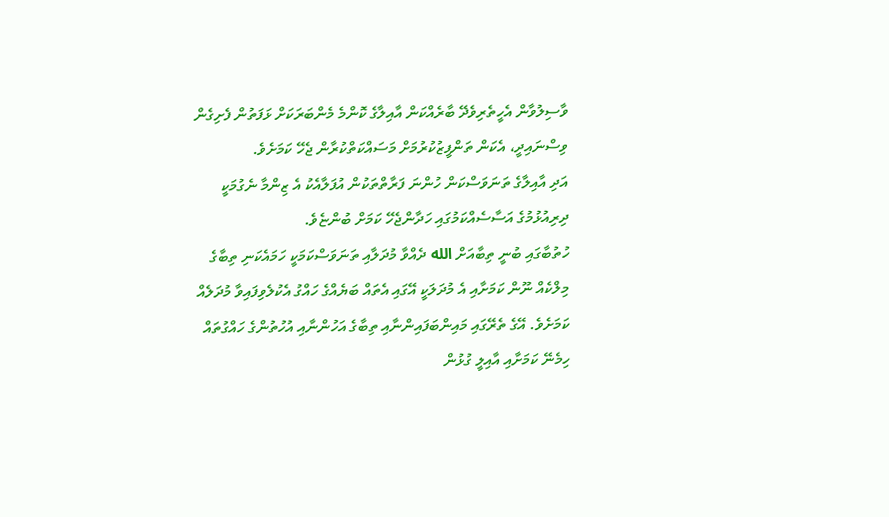ވާސިލުވާން އެހީތެރިވެދޭ ބާރެއްކަން އާއިލާގެ ކޮންމެ މެންބަރަކަށް ޅަފަތުން ފެށިގެން ވިސްނައިދީ، އެކަން ތަންފީޒުކުރުމަށް މަސައްކަތްކުރާން ޖެހޭ ކަމަށެވެ.
އަދި އާއިލާގެ ތަނަވަސްކަން ހުންނަ ފަރާތްތަކުން އުފަލާއެކު އެ ޒިންމާ ނެގުމަކީ ދިރިއުޅުމުގެ އަސާސެއްކަމުގައި ހަދާންޖެހޭ ކަމަށް ބުންޏެވެ.
ހުތުބާގައި ބުނީ ތިބާއަށް الله ދެއްވާ މުދަލާއި ތަނަވަސްކަމަކީ ހަމައެކަނި ތިބާގެ މިލްކެއް ނޫން ކަމަށާއި އެ މުދަލަކީ އޭގައި އެތައް ބަޔެއްގެ ހައްގު އެކުލެވިފައިވާ މުދަލެއް ކަމަށެވެ. އޭގެ ތެރޭގައި މައިންބަފައިންނާއި ތިބާގެ އަހުންނާއި އުހުތުންގެ ހައްގުތައް ހިމެނޭ ކަމަށާއި އާއިލީ ގުޅުން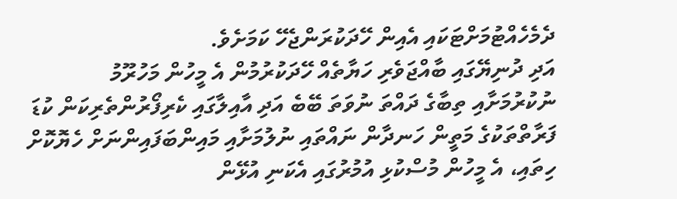ދެމެހެއްޓުމަށްޓަކައި އެއިން ހޭދަކުރަންޖެހޭ ކަމަށެވެ.
އަދި ދުނިޔޭގައި ބާއްޖަވެރި ހަޔާތެއް ހޭދަކުރުމުން އެ މީހުން މަހުރޫމު ނުކުރުމަށާއި ތިބާގެ ދައްތަ ނުވަތަ ބޭބެ އަދި އާއިލާގައި ކެރިފޯރުންތެރިކަން ކުޑަ ފަރާތްތަކުގެ މަތީން ހަނދާން ނައްތައި ނުލުމަށާއި މައިންބަފައިންނަށް ހެޔޮކޮށް ހިތައި، އެ މީހުން މުސްކުޅި އުމުރުގައި އެކަނި އުޅޭން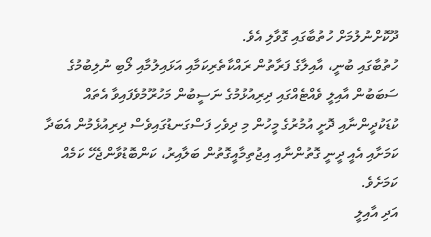ދޫކޮށްނުލުމަށް ހުތުބާގައި ގޮވާލި އެވެ.
ހުތުބާގައި ބުނީ، އާއިލާގެ ފަރާތުން ރައްކާތެރިކަމާއި އަޅައިލުމާއި ލޯބި ނުލިބުމުގެ ސަބަބުން އާއިލީ ވެއްޓެއްގައި ދިރިއުޅުމުގެ ނަސީބުން މަހުރޫމުވެފައިވާ އެތައް ކުޑަކުދީންނާއި ދޮށީ އުމުރުގެ މީހުން މި ދިވެހި ފަސްގަނޑުގައިވެސް ދިރިއުޅެމުން އެބަދާ ކަމަށާއި އެއީ ދީނީ ގޮތުންނާއި އިޖުތިމާއީގޮތުން ބަލާއިރު، ކަންބޮޑުވާންޖެހޭ ކަމެއް ކަމަށެވެ.
އަދި އާއިލީ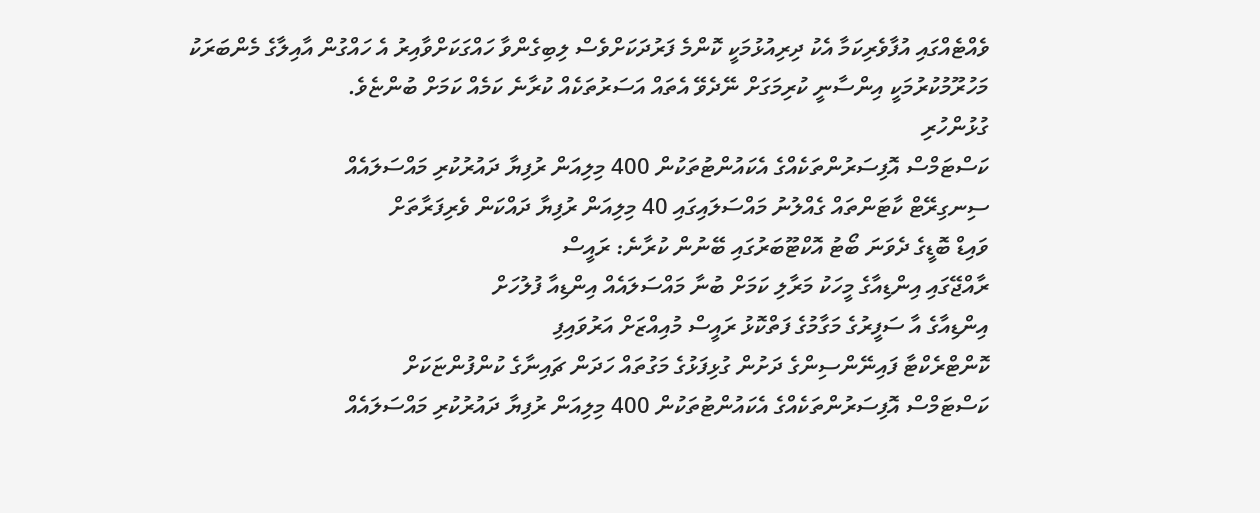ވެއްޓެއްގައި އުފާވެރިކަމާ އެކު ދިރިއުޅުމަކީ ކޮންމެ ފަރުދަކަށްވެސް ލިބިގެންވާ ހައްގަކަށްވާއިރު އެ ހައްގުން އާއިލާގެ މެންބަރަކު މަހުރޫމުކުރުމަކީ އިންސާނީ ކުރިމަގަށް ނޭދެވޭ އެތައް އަސަރުތަކެއް ކުރާނެ ކަމެއް ކަމަށް ބުންޏެވެ.
ގުޅުންހުރި
ކަސްޓަމްސް އޮފިސަރުންތަކެއްގެ އެކައުންޓުތަކުން 400 މިލިއަން ރުފިޔާ ދައުރުކުރި މައްސަލައެއް
ސިނގިރޭޓް ކާޓަންތައް ގެއްލުނު މައްސަލައިގައި 40 މިލިއަން ރުފިޔާ ދައްކަން ވެރިފަރާތަށް
ވައިޑް ބޮޑީގެ ދެވަނަ ބޯޓު އޮކްޓޫބަރުގައި ބޭނުން ކުރާނެ: ރައީސް
ރާއްޖޭގައި އިންޑިއާގެ މީހަކު މަރާލި ކަމަށް ބުނާ މައްސަލައެއް އިންޑިއާ ފުލުހަށް
އިންޑިއާގެ އާ ސަފީރުގެ މަގާމުގެ ފަތްކޮޅު ރައީސް މުއިއްޒަށް އަރުވައިފި
ކޮންޓްރެކްޓާ ފައިނޭންސިންގެ ދަށުން ގުޅިފަޅުގެ މަގުތައް ހަދަން ޗައިނާގެ ކުންފުންޏަކަށް
ކަސްޓަމްސް އޮފިސަރުންތަކެއްގެ އެކައުންޓުތަކުން 400 މިލިއަން ރުފިޔާ ދައުރުކުރި މައްސަލައެއް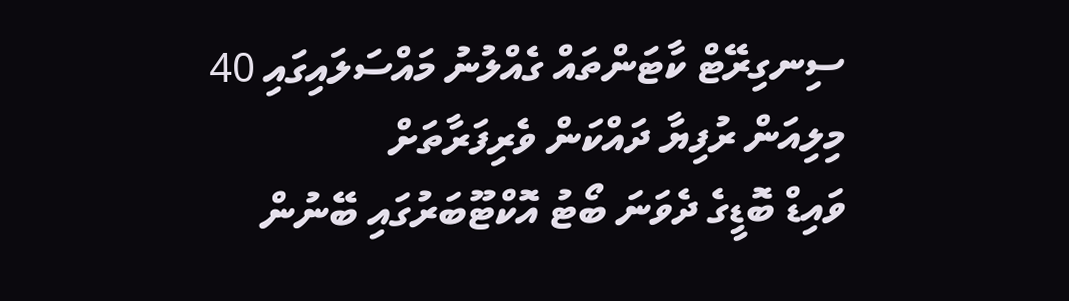ސިނގިރޭޓް ކާޓަންތައް ގެއްލުނު މައްސަލައިގައި 40 މިލިއަން ރުފިޔާ ދައްކަން ވެރިފަރާތަށް
ވައިޑް ބޮޑީގެ ދެވަނަ ބޯޓު އޮކްޓޫބަރުގައި ބޭނުން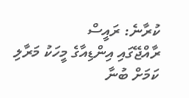ކުރާނެ: ރައީސް
ރާއްޖޭގައި އިންޑިއާގެ މީހަކު މަރާލި ކަމަށް ބުނާ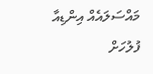މައްސަލައެއް އިންޑިއާ ފުލުހަށް